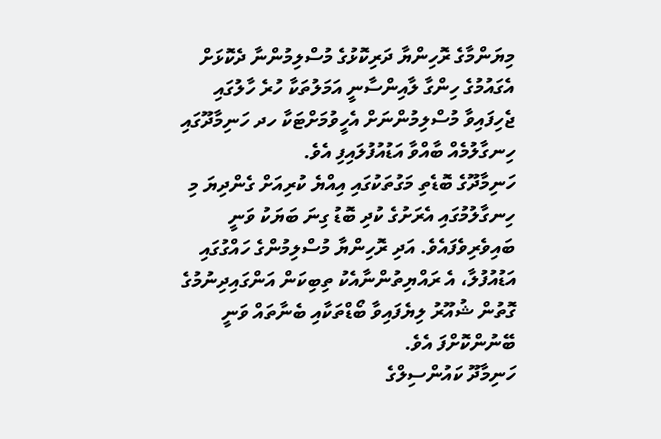މިޔަންމާގެ ރޮހިންޔާ ދަރިކޮޅުގެ މުސްލިމުންނާ ދެކޮޅަށް އެގައުމުގެ ހިންގާ ލާއިންސާނީ އަމަލުތަކާ ހުރެ ހާލުގައި ޖެހިފައިވާ މުސްލިމުންނަށް އެހީވުމަށްޓަކާ ހދ ހަނިމާދޫގައި ހިނގާލުމެއް ބާއްވާ އަޑުއުފުލައިފި އެވެ.
ހަނިމާދޫގެ ބޮޑެތި މަގުތަކުގައި އިއްޔެ ކުރިއަށް ގެންދިޔަ މި ހިނގާލުމުގައި އެރަށުގެ ކުދި ބޮޑު ގިނަ ބަޔަކު ވަނީ ބައިވެރިވެފައެވެ. އަދި ރޮހިންޔާ މުސްލިމުންގެ ހައްގުގައި އަޑުއުފުލާ، އެ ރައްޔިތުންނާއެކު ތިބިކަން އަންގައިދިނުމުގެ ގޮތުން ޝުއޫރު ލިޔެފައިވާ ބޯޑްތަކާއި ބެނާތައް ވަނީ ބޭނުންކޮށްފަ އެވެ.
ހަނިމާދޫ ކައުންސިލްގެ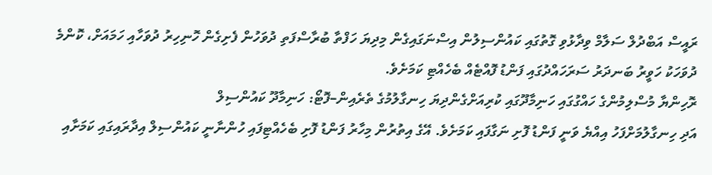ރައީސް އަބްދުލް ސަލާމް ވިދާޅުވި ގޮތުގައި ކައުންސިލުން އިސްނަގައިގެން މިދިޔަ ހަފްތާ ބުރާސްފަތި ދުވަހުން ފެށިގެން ހޮނިހިރު ދުވަހާއި ހަމައަށް، ކޮންމެ ދުވަހަކު ހަވީރު ބަނދަރު ސަރަހައްދުގައި ފަންޑު ފޮއްޓެއް ބެހެއްޓި ކަމަށެވެ.
ރޮހިންޔާ މުސްލިމުންގެ ހައްގުގައި ހަނިމާދޫގައި ކުރިއަށްގެންދިޔަ ހިނގާލުމުގެ ތެރެއިން–ފޮޓޯ: ހަނިމާދޫ ކައުންސިލް
އަދި ހިނގާލުމަށްފަހު އިއްޔެ ވަނީ ފަންޑު ފޮށި ނަގާފައި ކަމަށެވެ. އޭގެ އިތުރުން މިހާރު ފަންޑު ފޮށި ބެހެއްޓިފައި ހުންނާނީ ކައުންސިލް އިދާރައިގައި ކަމަށާއި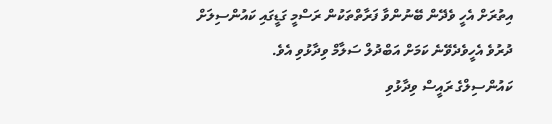އިތުރަށް އެހީ ވެދޭން ބޭނުންވާ ފަރާތްތަކުން ރަސްމީ ގަޑީގައި ކައުންސިލަށް ދުރުވެ އެހީވެދެވޭނެ ކަމަށް އަބްދުލް ސަލާމް ވިދާޅުވި އެވެ.
ކައުންސިލްގެ ރައީސް ވިދާޅުވި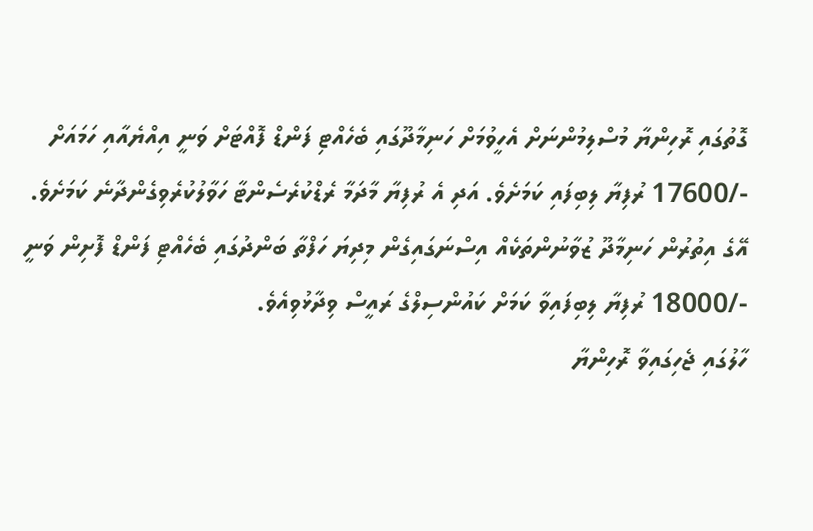ގޮތުގައި ރޮހިންޔާ މުސްލިމުންނަށް އެހީވުމަށް ހަނިމާދޫގައި ބެހެއްޓި ފަންޑް ފޮއްޓަށް ވަނީ އިއްޔެއާއި ހަމައަށް -/17600 ރުފިޔާ ލިބިފައި ކަމަށެވެ. އަދި އެ ރުފިޔާ މާދަމާ ރެޑްކުރެސެންޓާ ހަވާލުކުރެވިގެންދާނެ ކަމަށެވެ.
އޭގެ އިތުރުން ހަނިމާދޫ ޒުވާނުންތަކެއް އިސްނަގައިގެން މިދިޔަ ހަފްތާ ބަންދުގައި ބެހެއްޓި ފަންޑް ފޮށިން ވަނީ -/18000 ރުފިޔާ ލިބިފައިވާ ކަމަށް ކައުންސިލްގެ ރައީސް ވިދާޅުވިއެވެ.
ހާލުގައި ޖެހިގައިވާ ރޮހިންޔާ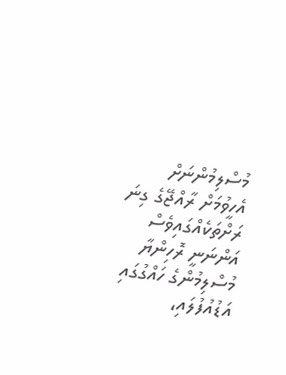މުސްލިމުންނަށް އެހީވުމަށް ރާއްޖޭގެ ގިނަ ރަށްތަކެއްގައިވެސް އަންނަނީ ރޮހިންޔާ މުސްލިމުންގެ ހައްގުގައި އަޑުއުފުލައި،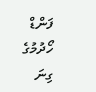ފަންޑް ހޯދުމުގެ ގިނަ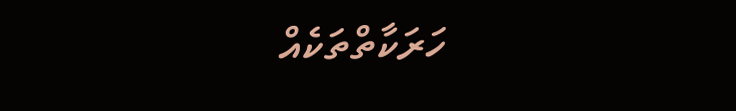ހަރަކާތްތަކެއް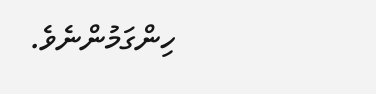ހިންގަމުންނެވެ.